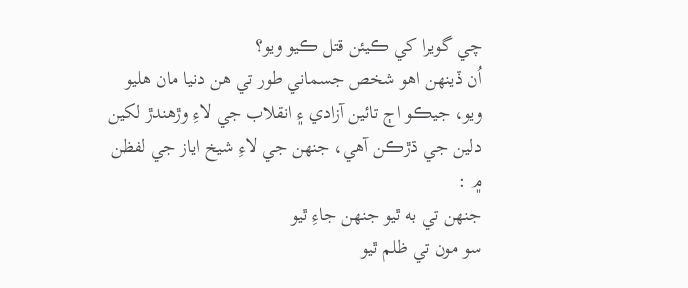چي گويرا کي ڪيئن قتل ڪيو ويو؟
اُن ڏينهن اهو شخص جسماني طور تي هن دنيا مان هليو ويو، جيڪو اڄ تائين آزادي ۽ انقلاب جي لاءِ وڙهندڙ لکين دلين جي ڌڙڪن آهي، جنهن جي لاءِ شيخ اياز جي لفظن ۾ :
جنهن تي به ٿيو جنهن جاءِ ٿيو
سو مون تي ظلم ٿيو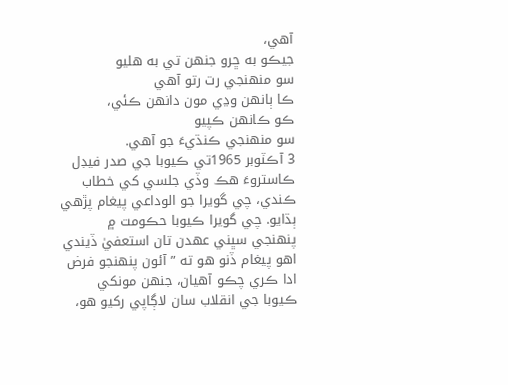آهي،
جيڪو به ڇرو جنهن تي به هليو
سو منهنجي رت رتو آهي
ڪا ٻانهن وڍي مون دانهن ڪئي،
ڪو ڪانهن ڪپيو
سو منهنجي ڪنڌيءَ جو آهي.
3 آڪٽوبر 1965تي ڪيوبا جي صدر فيڊل ڪاستروءَ هڪ وڏي جلسي کي خطاب ڪندي، چي گويرا جو الوداعي پيغام پڙهي ٻڌايو. چي گويرا ڪيوبا حڪومت ۾ پنهنجي سڀني عهدن تان استعفيٰ ڏيندي اهو پيغام ڏنو هو ته ”آئون پنهنجو فرض ادا ڪري چڪو آهيان، جنهن مونکي ڪيوبا جي انقلاب سان لاڳاپي رکيو هو،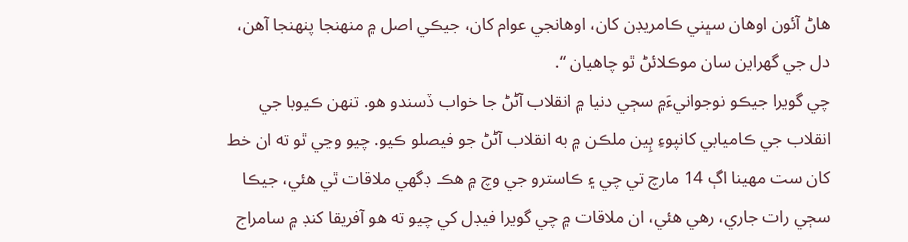هاڻ آئون اوهان سڀني ڪامريڊن کان، اوهانجي عوام کان، جيڪي اصل ۾ منهنجا پنهنجا آهن، دل جي گهراين سان موڪلائڻ ٿو چاهيان “.
چي گويرا جيڪو نوجوانيءَ۾ سڄي دنيا ۾ انقلاب آڻڻ جا خواب ڏسندو هو. تنهن ڪيوبا جي انقلاب جي ڪاميابي کانپوءِ ٻِين ملڪن ۾ به انقلاب آڻڻ جو فيصلو ڪيو. چيو وڃي ٿو ته ان خط کان ست مهينا اڳ 14 مارچ تي چي ۽ ڪاسترو جي وچ ۾ هڪ ڊگهي ملاقات ٿي هئي، جيڪا سڄي رات جاري، رهي هئي، ان ملاقات ۾ چي گويرا فيڊل کي چيو ته هو آفريقا کنڊ ۾ سامراج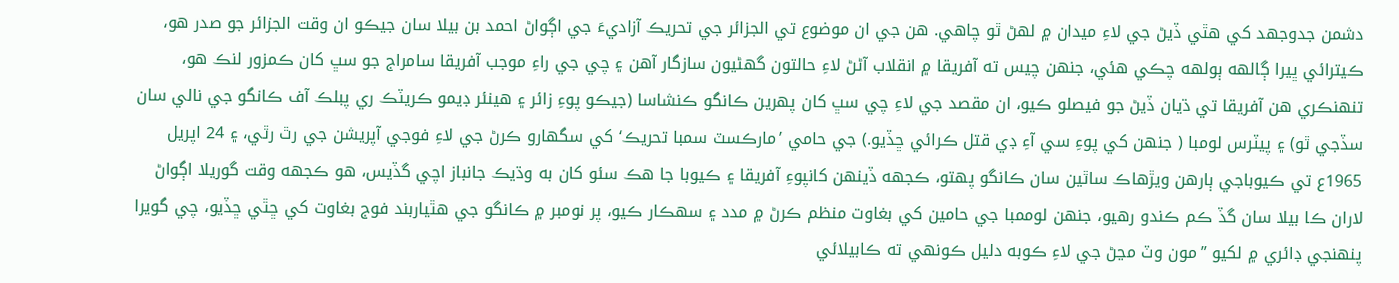دشمن جدوجهد کي هٿي ڏيڻ جي لاءِ ميدان ۾ لهڻ ٿو چاهي. هن جي ان موضوع تي الجزائر جي تحريڪ آزاديءَ جي اڳواڻ احمد بن بيلا سان جيڪو ان وقت الجزائر جو صدر هو، ڪيترائي ڀيرا ڳالهه ٻولهه چڪي هئي، جنهن چيس ته آفريقا ۾ انقلاب آڻڻ لاءِ حالتون گهڻيون سازگار آهن ۽ چي جي راءِ موجب آفريقا سامراج جو سڀ کان ڪمزور لنڪ هو، تنهنڪري هن آفريقا تي ڌيان ڏيڻ جو فيصلو ڪيو، ان مقصد جي لاءِ چي سڀ کان پهرين ڪانگو ڪنشاسا (جيڪو پوءِ زائر ۽ هينئر ڊيمو ڪريٽڪ ري پبلڪ آف ڪانگو جي نالي سان سڏجي ٿو) ۽ پيٽرس لومبا ( جنهن کي پوءِ سي آءِ ڊي قتل ڪرائي ڇڏيو.) جي حامي ’مارڪسٽ سمبا تحريڪ‘ کي سگهارو ڪرڻ جي لاءِ فوجي آپريشن جي رٿ رٿي، ۽ 24 اپريل 1965ع تي ڪيوباجي ٻارهن ويڙهاڪ ساٿين سان ڪانگو پهتو، ڪجهه ڏينهن کانپوءِ آفريقا ۽ ڪيوبا جا هڪ سئو کان به وڌيڪ جانباز اچي گڏيس، هو ڪجهه وقت گوريلا اڳواڻ لاران ڪا بيلا سان گڏ ڪم ڪندو رهيو، جنهن لوممبا جي حامين کي بغاوت منظم ڪرڻ ۾ مدد ۽ سهڪار ڪيو، پر نومبر ۾ ڪانگو جي هٿياربند فوج بغاوت کي ڇٿي ڇڏيو، چي گويرا پنهنجي ڊائري ۾ لکيو ”مون وٽ مڃڻ جي لاءِ ڪوبه دليل ڪونهي ته ڪابيلائي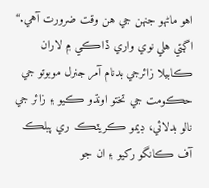اهو ماڻهو جنهن جي هن وقت ضرورت آهي.“ اڳتي هلي نوي واري ڏاڪي ۾ لاران ڪابيلا زائرجي بدنام آمر جنرل موبوتو جي حڪومت جي تختو اونڌو ڪيو ۽ زائر جي نالو بدلائي، ڊيمو ڪريٽڪ ري پبلڪ آف ڪانگو رکيو ۽ ان جو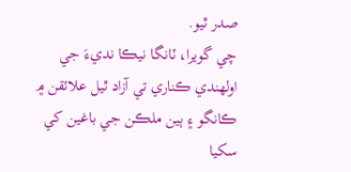صدر ٿيو.
چي گويرا، ٽانگا نيڪا نديءَ جي اولهندي ڪناري تي آزاد ٿيل علائقن ۾ ڪانگو ۽ ٻين ملڪن جي باغين کي سکيا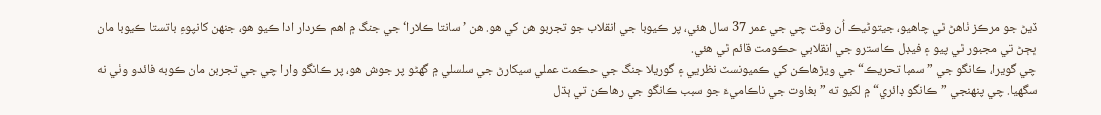ڏيڻ جو مرڪز ٺاهڻ ٿي چاهيو، جيتوڻيڪ اُن وقت چي جي عمر 37 سال هئي، پر ڪيوبا جي انقلاب جو تجربو هن کي هو. هن ’سانتا ڪلارا‘ جي جنگ ۾ اهم ڪردار ادا ڪيو هو، جنهن کانپوءِ باتستا ڪيوبا مان ڀڄڻ تي مجبور ٿي پيو ۽ فيڊل ڪاسترو جي انقلابي حڪومت قائم ٿي هئي.
چي گويرا، ڪانگو جي ”سمبا تحريڪ“ جي ويڙهاڪن کي ڪميونسٽ نظريي ۽ گوريلا جنگ جي حڪمت عملي سيکارڻ جي سلسلي ۾ گهڻو پر جوش هو، پر ڪانگو وارا چي جي تجربن مان ڪوبه فائدو وٺي نه سگهيا. چي پنهنجي ”ڪانگو ڊائري“ ۾ لکيو ته ”بغاوت جي ناڪاميءَ جو سبب ڪانگو جي رهاڪن تي ٻڌل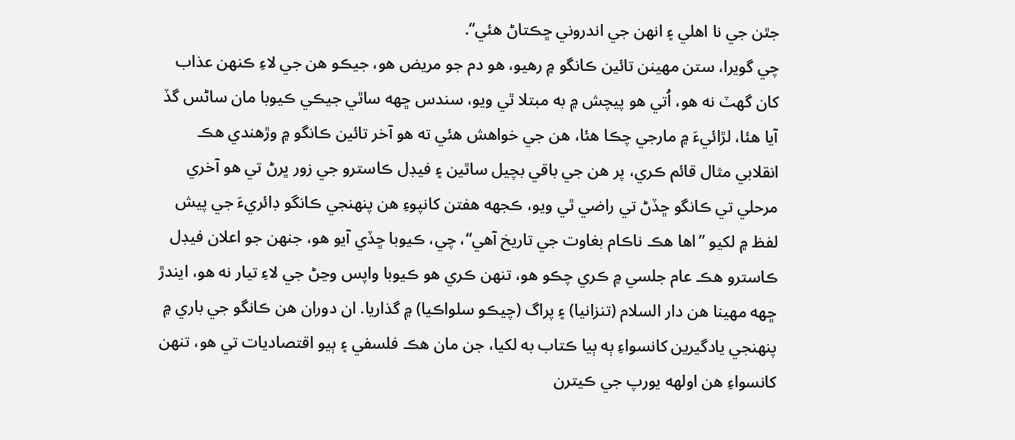جٿن جي نا اهلي ۽ انهن جي اندروني ڇڪتاڻ هئي“.
چي گويرا، ستن مهينن تائين ڪانگو ۾ رهيو، هو دم جو مريض هو، جيڪو هن جي لاءِ ڪنهن عذاب کان گهٽ نه هو، اُتي هو پيچش ۾ به مبتلا ٿي ويو، سندس ڇهه ساٿي جيڪي ڪيوبا مان ساڻس گڏ آيا هئا، لڙائيءَ ۾ مارجي چڪا هئا، هن جي خواهش هئي ته هو آخر تائين ڪانگو ۾ وڙهندي هڪ انقلابي مثال قائم ڪري، پر هن جي باقي بچيل ساٿين ۽ فيڊل ڪاسترو جي زور ڀرڻ تي هو آخري مرحلي تي ڪانگو ڇڏڻ تي راضي ٿي ويو، ڪجهه هفتن کانپوءِ هن پنهنجي ڪانگو ڊائريءَ جي پيش لفظ ۾ لکيو ”اها هڪ ناڪام بغاوت جي تاريخ آهي“، چي، ڪيوبا ڇڏي آيو هو، جنهن جو اعلان فيڊل ڪاسترو هڪ عام جلسي ۾ ڪري چڪو هو، تنهن ڪري هو ڪيوبا واپس وڃڻ جي لاءِ تيار نه هو، ايندڙ ڇهه مهينا هن دار السلام (تنزانيا) ۽ پراگ (چيڪو سلواڪيا) ۾ گذاريا. ان دوران هن ڪانگو جي باري ۾ پنهنجي يادگيرين کانسواءِ ٻه ٻيا ڪتاب به لکيا، جن مان هڪ فلسفي ۽ ٻيو اقتصاديات تي هو، تنهن کانسواءِ هن اولهه يورپ جي ڪيترن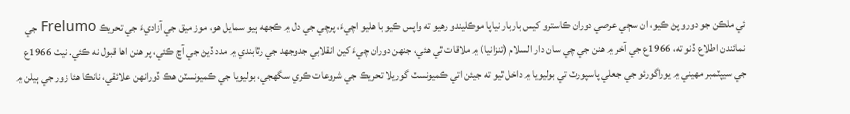ئي ملڪن جو دورو پڻ ڪيو، ان سڄي عرصي دوران ڪاسترو کيس باربار نياپا موڪليندو رهيو ته واپس ڪيو با هليو اچيءَ، پرچي جي دل ۾ ڪجهه ٻيو سمايل هو، موز ميق جي آزاديءَ جي تحريڪ Frelumo جي نمائندن اطلاع ڏنو ته، 1966ع جي آخر ۾ هنن جي چي سان دار السلام (تنزانيا) ۾ ملاقات ٿي هئي، جنهن دوران چيءَ کين انقلابي جدوجهد جي رٿابندي ۾ مدد ڏيڻ جي آڇ ڪئي، پر هنن اها قبول نه ڪئي. نيٺ 1966ع جي سيپٽمبر مهيني ۾ يوراگورئو جي جعلي پاسپورٽ تي بوليويا ۾ داخل ٿيو ته جيئن اتي ڪميونسٽ گوريلا تحريڪ جي شروعات ڪري سگهجي، بوليويا جي ڪميونسٽن هڪ ڏورانهن علائقي، نانڪا هئا زور جي ٻيلن ۾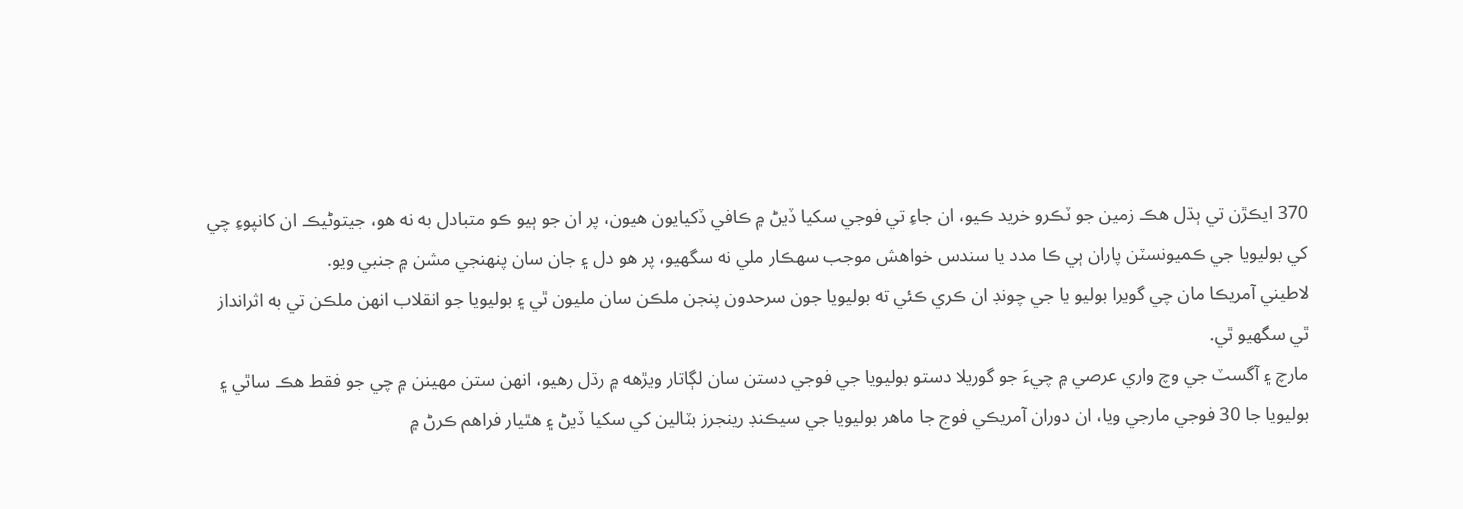370 ايڪڙن تي ٻڌل هڪ زمين جو ٽڪرو خريد ڪيو، ان جاءِ تي فوجي سکيا ڏيڻ ۾ ڪافي ڏکيايون هيون، پر ان جو ٻيو ڪو متبادل به نه هو، جيتوڻيڪ ان کانپوءِ چي کي بوليويا جي ڪميونسٽن پاران ٻي ڪا مدد يا سندس خواهش موجب سهڪار ملي نه سگهيو، پر هو دل ۽ جان سان پنهنجي مشن ۾ جنبي ويو.
لاطيني آمريڪا مان چي گويرا بوليو يا جي چونڊ ان ڪري ڪئي ته بوليويا جون سرحدون پنجن ملڪن سان مليون ٿي ۽ بوليويا جو انقلاب انهن ملڪن تي به اثرانداز ٿي سگهيو ٿي.
مارچ ۽ آگسٽ جي وچ واري عرصي ۾ چيءَ جو گوريلا دستو بوليويا جي فوجي دستن سان لڳاتار ويڙهه ۾ رڌل رهيو، انهن ستن مهينن ۾ چي جو فقط هڪ ساٿي ۽ بوليويا جا 30 فوجي مارجي ويا، ان دوران آمريڪي فوج جا ماهر بوليويا جي سيڪنڊ رينجرز بٽالين کي سکيا ڏيڻ ۽ هٿيار فراهم ڪرڻ ۾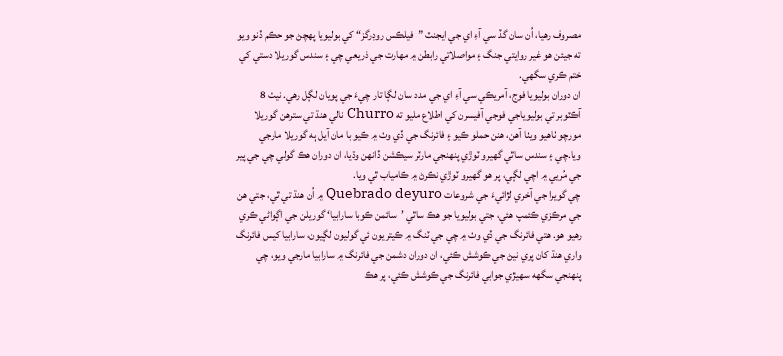مصروف رهيا، اُن سان گڏ سي آءِ اي جي ايجنٽ ”فيلڪس روڊرگز“ کي بوليويا پهچڻ جو حڪم ڏنو ويو ته جيئن هو غير روايتي جنگ ۽ مواصلاتي رابطن ۾ مهارت جي ذريعي چي ۽ سندس گوريلا دستي کي ختم ڪري سگهي.
ان دوران بوليويا فوج، آمريڪي سي آءِ اي جي مدد سان لڳا تار چيءَ جي پويان لڳل رهي. نيٺ 8 آڪٽوبر تي بوليوياجي فوجي آفيسرن کي اطلاع مليو ته Churro نالي هنڌ تي سترهن گوريلا مورچو ٺاهيو ويٺا آهن، هنن حملو ڪيو ۽ فائرنگ جي ڏي وٺ ۾ ڪيو با مان آيل ٻه گوريلا مارجي ويا.چي ۽ سندس ساٿي گهيرو ٽوڙي پنهنجي مارٽر سيڪشن ڏانهن وڌيا، ان دوران هڪ گولي چي جي پير جي مُريي ۾ اچي لڳي، پر هو گهيرو ٽوڙي نڪرڻ ۾ ڪامياب ٿي ويا.
چي گويرا جي آخري لڙائيءَ جي شروعات Quebrado deyuro ۾ اُن هنڌ تي ٿي، جتي هن جي مرڪزي ڪئمپ هئي، جتي بوليويا جو هڪ ساٿي ’سائمن ڪوبا سارابيا‘ گوريلن جي اڳواڻي ڪري رهيو هو. هتي فائرنگ جي ڏي وٺ ۾ چي جي ٽنگ ۾ ڪيتريون ئي گوليون لڳيون، سارابيا کيس فائرنگ واري هنڌ کان پري نيڻ جي ڪوشش ڪئي، ان دوران دشمن جي فائرنگ ۾ سارابيا مارجي ويو، چي پنهنجي سگهه سهيڙي جوابي فائرنگ جي ڪوشش ڪئي، پر هڪ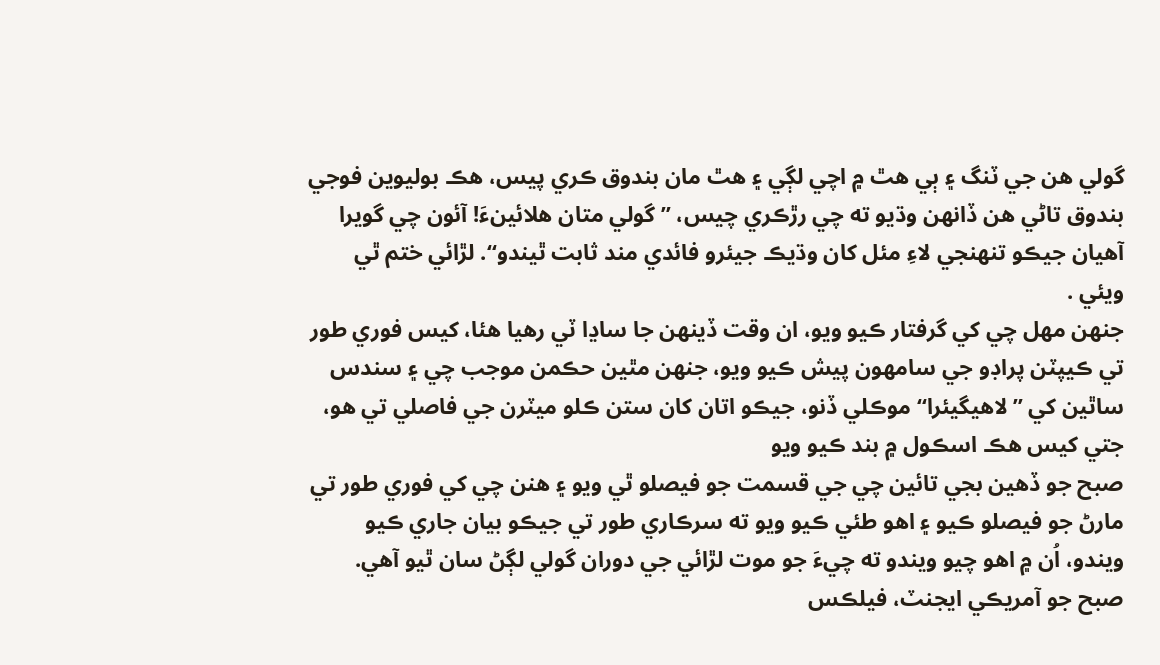گولي هن جي ٽنگ ۽ ٻي هٿ ۾ اچي لڳي ۽ هٿ مان بندوق ڪري پيس، هڪ بوليوين فوجي بندوق تاڻي هن ڏانهن وڌيو ته چي رڙڪري چيس، ”گولي متان هلائينءَ! آئون چي گويرا آهيان جيڪو تنهنجي لاءِ مئل کان وڌيڪ جيئرو فائدي مند ثابت ٿيندو“. لڙائي ختم ٿي ويئي .
جنهن مهل چي کي گرفتار ڪيو ويو، ان وقت ڏينهن جا ساڍا ٽي رهيا هئا، کيس فوري طور تي ڪيپٽن پراڊو جي سامهون پيش ڪيو ويو، جنهن مٿين حڪمن موجب چي ۽ سندس ساٿين کي ”لاهيگيئرا“ موڪلي ڏنو، جيڪو اتان کان ستن ڪلو ميٽرن جي فاصلي تي هو، جتي کيس هڪ اسڪول ۾ بند ڪيو ويو
صبح جو ڏهين بجي تائين چي جي قسمت جو فيصلو ٿي ويو ۽ هنن چي کي فوري طور تي مارڻ جو فيصلو ڪيو ۽ اهو طئي ڪيو ويو ته سرڪاري طور تي جيڪو بيان جاري ڪيو ويندو، اُن ۾ اهو چيو ويندو ته چيءَ جو موت لڙائي جي دوران گولي لڳڻ سان ٿيو آهي.
صبح جو آمريڪي ايجنٽ، فيلڪس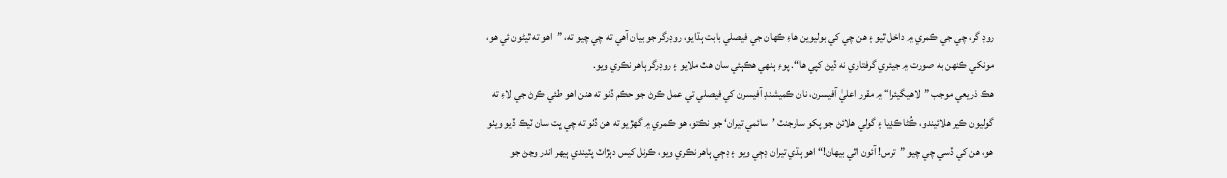روڊ گر، چي جي ڪمري ۾ داخل ٿيو ۽ هن چي کي بوليوين هاءِ ڪهان جي فيصلي بابت ٻڌايو، روڊرگر جو بيان آهي ته چي چيو ته، ”اهو ته ٿيڻون ئي هو، مونکي ڪنهن به صورت ۾ جيئري گرفتاري نه ڏيڻ کپي ها“. پوءِ ٻنهي هڪٻئي سان هٿ ملايو ۽ روڊرگر ٻاهر نڪري ويو.
هڪ ذريعي موجب ”لاهيگيئرا“ ۾ مقرر اعليٰ آفيسرن، نان ڪميشنڊ آفيسرن کي فيصلي تي عمل ڪرڻ جو حڪم ڏنو ته هنن اهو طئي ڪرڻ جي لاءِ ته گوليون ڪير هلائيندو، ڪُڻا ڪڍيا ۽ گولي هلائڻ جو پکو سارجنٽ ’سائمي تيران‘ جو نڪتو، هو ڪمري ۾ گهڙيو ته هن ڏٺو ته چي ڀت سان ٽيڪ ڏيو ويٺو هو، هن کي ڏسي چي چيو ”ترس! آئون اٿي بيهان!“ اهو ٻڌي تيران ڊڄي ويو ۽ ڊڄي ٻاهر نڪري ويو، ڪرنل کيس دٻڙاٽ پٽيندي ٻيهر اندر وڃڻ جو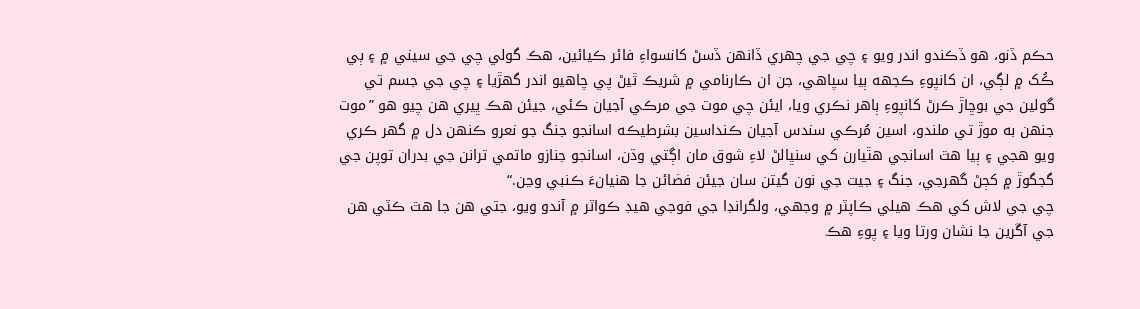حڪم ڏنو، هو ڏڪندو اندر ويو ۽ چي جي چهري ڏانهن ڏسڻ کانسواءِ فائر ڪيائين، هڪ گولي چي جي سيني ۾ ۽ ٻي ڪُک ۾ لڳي، ان کانپوءِ ڪجهه ٻيا سپاهي، جن ان ڪارنامي ۾ شريڪ ٿيڻ پي چاهيو اندر گهڙيا ۽ چي جي جسم تي گولين جي بوڇاڙ ڪرڻ کانپوءِ ٻاهر نڪري ويا، ايئن چي موت جي مرڪي آجيان ڪئي، جيئن هڪ ڀيري هن چيو هو ”موت جنهن به موڙ تي ملندو، اسين مُرڪي سندس آجيان ڪنداسين بشرطيڪه اسانجو جنگ جو نعرو ڪنهن دل ۾ گهر ڪري ويو هجي ۽ ٻيا هٿ اسانجي هٿيارن کي سنڀالڻ لاءِ شوق مان اڳتي وڌن، اسانجو جنازو ماتمي ترانن جي بدران توپن جي گجگوڙ ۾ کڄڻ گهرجي، جنگ ۽ جيت جي نون گيتن سان جيئن فضائن جا هنيانءَ ڪنبي وڃن.“
چي جي لاش کي هڪ هيلي ڪاپٽر ۾ وجهي، ولگرانڊا جي فوجي هيڊ ڪواٽر ۾ آندو ويو، جتي هن جا هٿ ڪٽي هن جي آڱرين جا نشان ورتا ويا ۽ پوءِ هڪ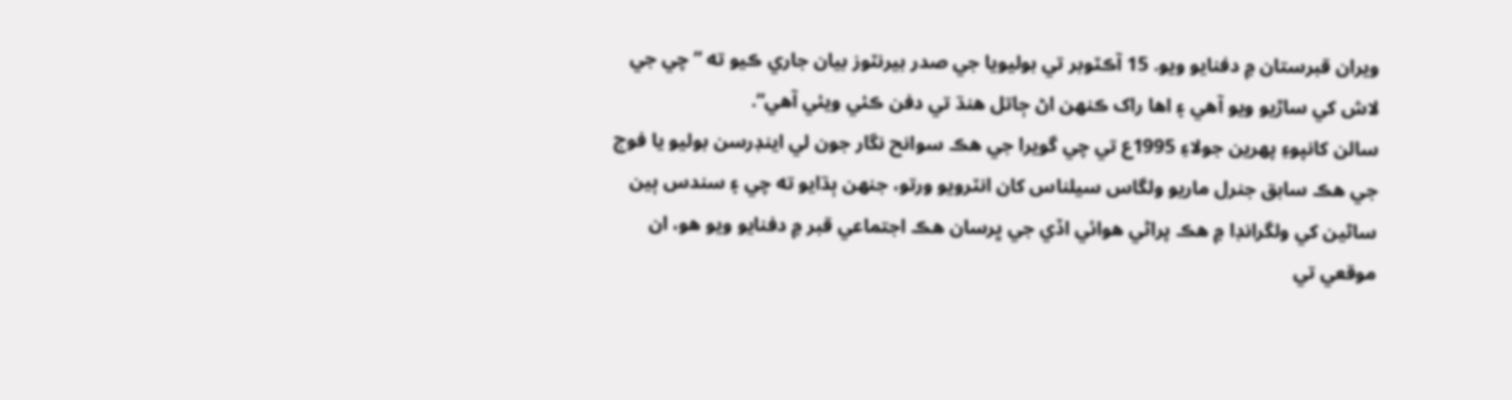ويران قبرستان ۾ دفنايو ويو. 15 آڪٽوبر تي بوليويا جي صدر بيرنٽوز بيان جاري ڪيو ته ”چي جي لاش کي ساڙيو ويو آهي ۽ اها راک ڪنهن اڻ ڄاتل هنڌ تي دفن ڪئي ويئي آهي“.
سالن کانپوءِ پهرين جولاءِ 1995ع تي چي گويرا جي هڪ سوانح نگار جون لي اينڊرسن بوليو يا فوج جي هڪ سابق جنرل ماريو ولگاس سيلناس کان انٽرويو ورتو، جنهن ٻڌايو ته چي ۽ سندس ٻين ساٿين کي ولگرانڊا ۾ هڪ پراڻي هوائي اڏي جي ڀرسان هڪ اجتماعي قبر ۾ دفنايو ويو هو، ان موقعي تي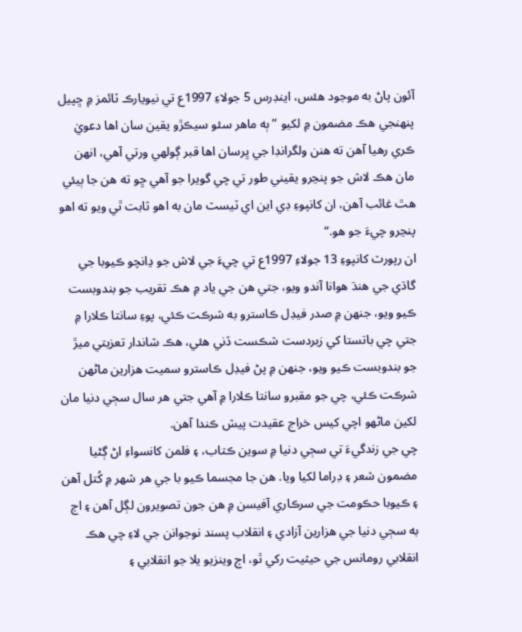آئون پاڻ به موجود هئس، اينڊرس 5 جولاءِ 1997ع تي نيويارڪ ٽائمز ۾ ڇپيل پنهنجي هڪ مضمون ۾ لکيو ”ٻه ماهر سئو سيڪڙو يقين سان اها دعويٰ ڪري رهيا آهن ته هنن ولگرانڊا جي ڀرسان اها قبر ڳولهي ورتي آهي، انهن مان هڪ لاش جو پنڃرو يقيني طور تي چي گويرا جو آهي ڇو ته هن جا ٻيئي هٿ غائب آهن، ان کانپوءِ ڊي اين اي ٽيسٽ مان به اهو ثابت ٿي ويو ته اهو پنڃرو چيءَ جو هو.“
ان رپورٽ کانپوءِ 13 جولاءِ 1997ع تي چيءَ جي لاش جو ڍانچو ڪيوبا جي گاڌي جي هنڌ هوانا آندو ويو، جتي هن جي ياد ۾ هڪ تقريب جو بندوبست ڪيو ويو، جنهن ۾ صدر فيڊل ڪاسترو به شرڪت ڪئي، پوءِ سانتا ڪلارا ۾ جتي چي باتستا کي زبردست شڪست ڏني هئي، هڪ شاندار تعزيتي ميڙ جو بندوبست ڪيو ويو، جنهن ۾ پڻ فيڊل ڪاسترو سميت هزارين ماڻهن شرڪت ڪئي، چي جو مقبرو سانتا ڪلارا ۾ آهي جتي هر سال سڄي دنيا مان لکين ماڻهو اچي کيس خراج عقيدت پيش ڪندا آهن.
چي جي زندگيءَ تي سڄي دنيا ۾ سوين ڪتاب، ۽ فلمن کانسواءِ اڻ ڳڻيا مضمون شعر ۽ ڊراما لکيا ويا. هن جا مجسما ڪيو با جي هر شهر ۾ کُتل آهن ۽ ڪيوبا حڪومت جي سرڪاري آفيسن ۾ هن جون تصويرون لڳل آهن ۽ اڄ به سڄي دنيا جي هزارين آزادي ۽ انقلاب پسند نوجوانن جي لاءِ چي هڪ انقلابي رومانس جي حيثيت رکي ٿو، اڄ وينزيو يلا جو انقلابي ۽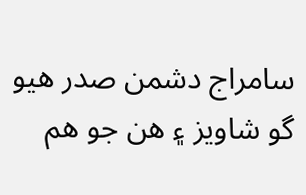سامراج دشمن صدر هيو گو شاويز ۽ هن جو هم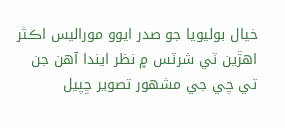خيال بوليويا جو صدر ايوو موراليس اڪثر اهڙين ٽي شرٽس ۾ نظر ايندا آهن جن تي چي جي مشهور تصوير ڇپيل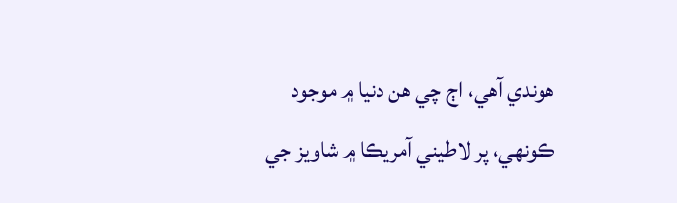هوندي آهي، اڄ چي هن دنيا ۾ موجود ڪونهي، پر لاطيني آمريڪا ۾ شاويز جي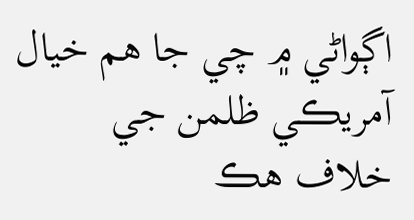اڳواڻي ۾ چي جا هم خيال آمريڪي ظلمن جي خلاف هڪ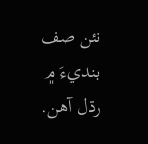نئن صف بنديءَ ۾ رڌل آهن.